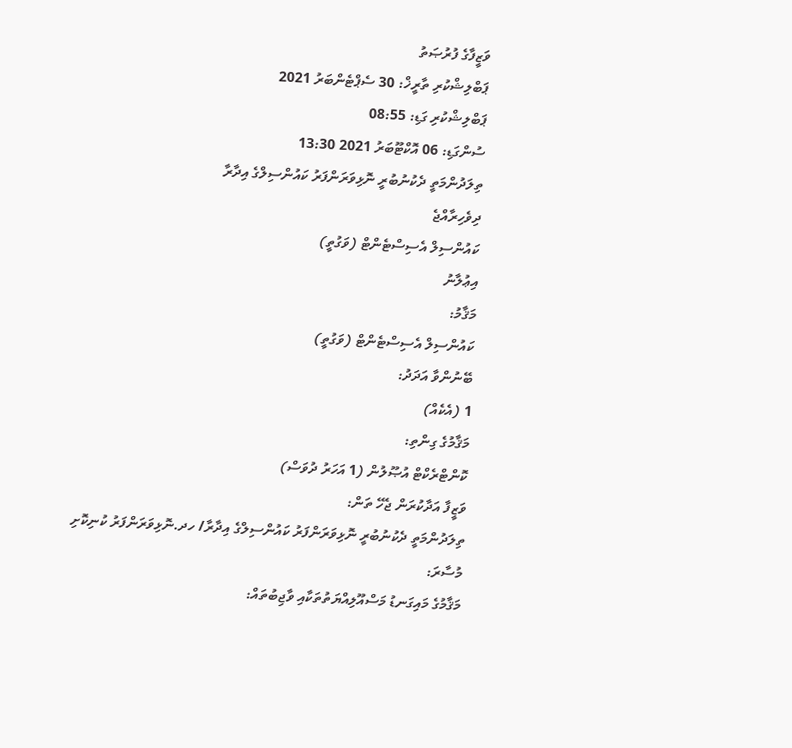ވަޒީފާގެ ފުރުޞަތު
ޕަބްލިޝްކުރި ތާރީޚް: 30 ސެޕްޓެންބަރު 2021
ޕަބްލިޝްކުރި ގަޑި: 08:55
ސުންގަޑި: 06 އޮކްޓޫބަރު 2021 13:30
ތިލަދުންމަތީ ދެކުނުބުރީ ނޮޅިވަރަންފަރު ކައުންސިލްގެ އިދާރާ
ދިވެހިރާއްޖެ
ކައުންސިލް އެސިސްޓެންޓް (ވަގުތީ)
އިޢުލާނު
މަޤާމު:
ކައުންސިލް އެސިސްޓެންޓް (ވަގުތީ)
ބޭނުންވާ އަދަދު:
1 (އެކެއް)
މަޤާމުގެ ގިންތި:
ކޮންޓްރެކްޓް އުޞޫލުން (1 އަހަރު ދުވަސް)
ވަޒީފާ އަދާކުރަން ޖެހޭ ތަން:
ތިލަދުންމަތީ ދެކުނުބުރީ ނޮޅިވަރަންފަރު ކައުންސިލްގެ އިދާރާ/ ހދ.ނޮޅިވަރަންފަރު ކުނިކޮށި
މުސާރަ:
މަޤާމުގެ މައިގަނޑު މަސްއޫލިއްޔަތުތަކާއި ވާޖިބުތައް: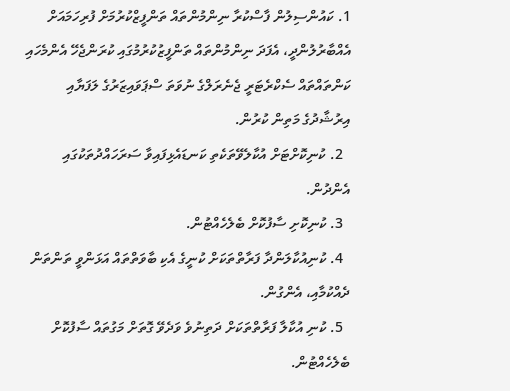1. ކައުންސިލުން ފާސްކުރާ ނިންމުންތައް ތަންފީޒްކުރުމަށް ފުރިހަމައަށް އެއްބާރުލުންދީ، އެފަދަ ނިންމުންތައް ތަންފީޒުކުރުމުގައި ކުރަންޖެހޭ އެންމެހައި ކަންތައްތައް ސެކްރެޓަރީ ޖެނެރަލްގެ ނުވަތަ ސްޕަވައިޒަރުގެ ލަފަޔާއި އިރުޝާދުގެ މަތިން ކުރުން.
  2. ކުނިކޮށްޓަށް އުކާލެވޭތަކެތި ކަނޑައެޅިފައިވާ ސަރަހައްދުތަކުގައި އެންދުން.
  3. ކުނިކޮށި ސާފުކޮށް ބެލެހެއްޓުން.
  4. ކުނިއުކާލަންދާ ފަރާތްތަކަށް ކުނީގެ އެކި ބާވަތްތައް އަޅަންވީ ތަންތަން ދެއްކުމާއި، އެންގުން.
  5. ކުނި އުކާލާ ފަރާތްތަކަށް ދަތިނުވެ ވަދެވޭ ގޮތަށް މަގުތައް ސާފުކޮށް ބެލެހެއްޓުން.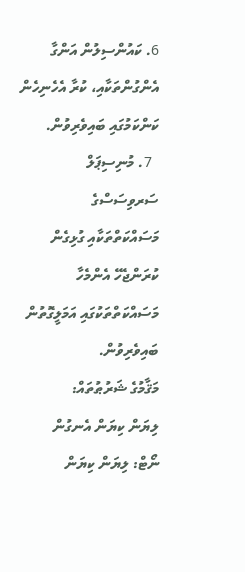6. ކައުންސިލުން އަންގާ އެންގުންތަކާއި، ކުރާ އެހެނިހެން ކަންކަމުގައި ބައިވެރިވުން.
  7. މުނިސިޕަލް ސަރވިސަސްގެ މަސައްކަތްތަކާއި ގުޅިގެން ކުރަންޖެހޭ އެންމެހާ މަސައްކަތްތަކުގައި އަމަލީގޮތުން ބައިވެރިވުން.
މަޤާމުގެ ޝަރުޠުތައް:
ލިޔަން ކިޔަން އެނގުން
ނޯޓް: ލިޔަން ކިޔަން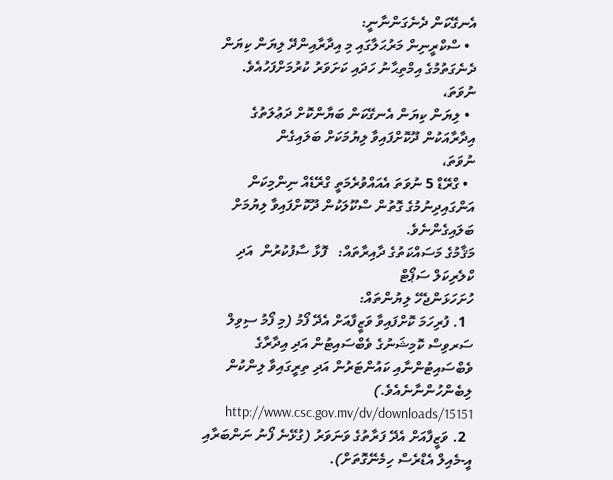އެނގޭކަން ދެނެގަންނާނީ:
  • ސްކްރީނިން މަރުޙަލާގައި މި އިދާރާއިންދޭ ލިޔަން ކިޔަން ދެނެގަތުމުގެ އިމްތިޙާނު ހަދައި ކަށަވަރު ކުރުމަށްފަހުއެވެ.
ނުވަތަ،
  • ލިޔަން ކިޔަން އެނގޭކަން ބަޔާންކޮށް ދަޢުލަތުގެ އިދާރާއަކުން ދޫކޮށްފައިވާ ލިޔުމަކަށް ބަލައިގެން
ނުވަތަ،
  • ގްރޭޑް 5 ނުވަތަ އެއައްވުރެމަތީ ގްރޭޑެއް ނިންމިކަން އަންގައިދިނުމުގެ ގޮތުން ސްކޫލަކުން ދޫކޮށްފައިވާ ލިޔުމަށް ބަލައިގެންނެވެ.
މަޤާމުގެ މަސައްކަތުގެ ދާއިރާތައް:   ފޮޅާ ސާފުކުރުން  އަދި ކްލެރިކަލް ސަޕޯޓް
ހުށަހަޅަންޖެހޭ ލިޔުންތައް:
  1. ފުރިހަމަ ކޮށްފައިވާ ވަޒީފާއަށް އެދޭ ފޯމު (މި ފޯމު ސިވިލް ސަރވިސް ކޮމިޝަނުގެ ވެބްސައިޓުން އަދި އިދާރާގެ ވެބްސައިޓުންނާއި ކައުންޓަރުން އަދި ތިރީގައިވާ ލިންކުން ލިބެންހުންނާނެއެވެ.) http://www.csc.gov.mv/dv/downloads/15151
  2. ވަޒީފާއަށް އެދޭ ފަރާތުގެ ވަނަވަރު (ގުޅޭނެ ފޯނު ނަންބަރާއި އީ-މެއިލް އެޑްރެސް ހިމެނޭގޮތަށް).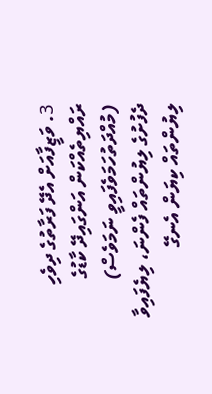3. ވަޒީފާއަށް އެދޭ ފަރާތުގެ ދިވެހި ރައްޔިތެއްކަން އަންގައިދޭ ކާޑުގެ (މުއްދަތުހަމަވެފައިވީ ނަމަވެސް) ދެފުށުގެ ލިޔުންތައް ފެންނަ، ލިޔެފައިވާ ލިޔުންތައް ކިޔަން އެނގޭ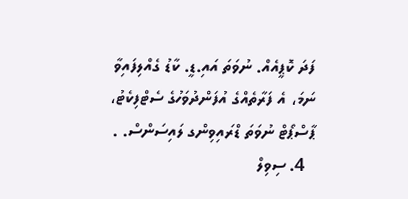ފަދަ ކޮޕީއެއް. ނުވަތަ އައި.ޑީ. ކާޑު ގެއްލިފައިވާ ނަމަ، އެ ފަރާތެއްގެ އުފަންދުވަހުގެ ސެޓްފިކެޓު، ޕާސްޕޯޓް ނުވަތަ ޑްރައިވިންގ ލައިސަންސް. .
  4. ސިވިލް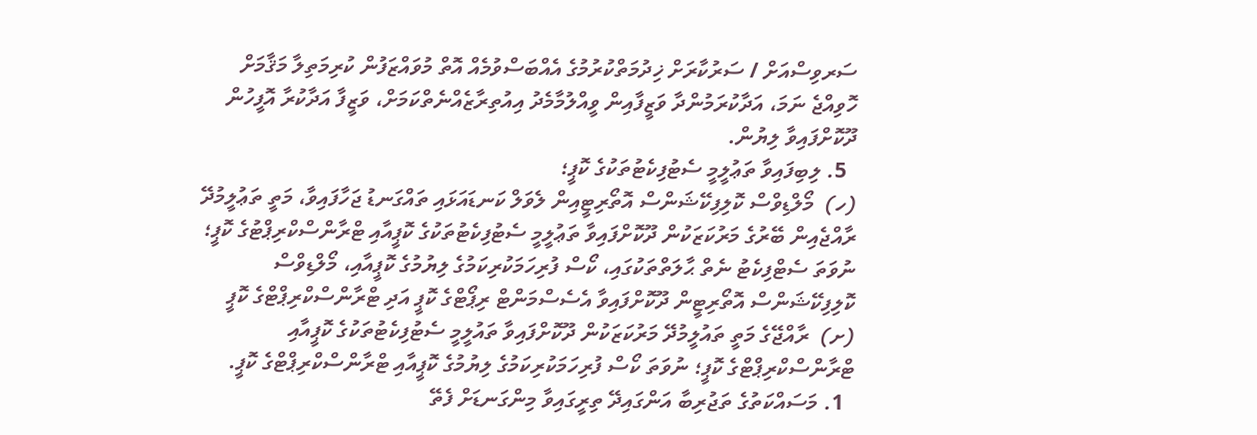ސަރވިސްއަށް / ސަރުކާރަށް ޚިދުމަތްކުރުމުގެ އެއްބަސްވުމެއް އޮތް މުވައްޒަފުން ކުރިމަތިލާ މަޤާމަށް ހޮވިއްޖެ ނަމަ، އަދާކުރަމުންދާ ވަޒީފާއިން ވީއްލުމާމެދު އިއުތިރާޒެއްނެތްކަމަށް، ވަޒީފާ އަދާކުރާ އޮފީހުން ދޫކޮށްފައިވާ ލިޔުން.
  5. ލިބިފައިވާ ތަޢުލީމީ ސެޓުފިކެޓުތަކުގެ ކޮޕީ؛
(ހ)  މޯލްޑިވްސް ކޮލިފިކޭޝަންސް އޮތޯރިޓީއިން ލެވަލް ކަނޑައަޅައި ތައްގަނޑު ޖަހާފައިވާ، މަތީ ތަޢުލީމުދޭ ރާއްޖެއިން ބޭރުގެ މަރުކަޒަކުން ދޫކޮށްފައިވާ ތަޢުލީމީ ސެޓުފިކެޓުތަކުގެ ކޮޕީއާއި ޓްރާންސްކްރިޕްޓުގެ ކޮޕީ؛ ނުވަތަ ސެޓްފިކެޓު ނެތް ޙާލަތްތަކުގައި، ކޯސް ފުރިހަމަކުރިކަމުގެ ލިޔުމުގެ ކޮޕީއާއި، މޯލްޑިވްސް ކޮލިފިކޭޝަންސް އޮތޯރިޓީން ދޫކޮށްފައިވާ އެސެސްމަންޓް ރިޕޯޓްގެ ކޮޕީ އަދި ޓްރާންސްކްރިޕްޓްގެ ކޮޕީ
(ށ)  ރާއްޖޭގެ މަތީ ތައުލީމުދޭ މަރުކަޒަކުން ދޫކޮށްފައިވާ ތައުލީމީ ސެޓުފިކެޓުތަކުގެ ކޮޕީއާއި ޓްރާންސްކްރިޕްޓްގެ ކޮޕީ؛ ނުވަތަ ކޯސް ފުރިހަމަކުރިކަމުގެ ލިޔުމުގެ ކޮޕީއާއި ޓްރާންސްކްރިޕްޓްގެ ކޮޕީ.
  1. މަސައްކަތުގެ ތަޖުރިބާ އަންގައިދޭ ތިރީގައިވާ މިންގަނޑަށް ފެތޭ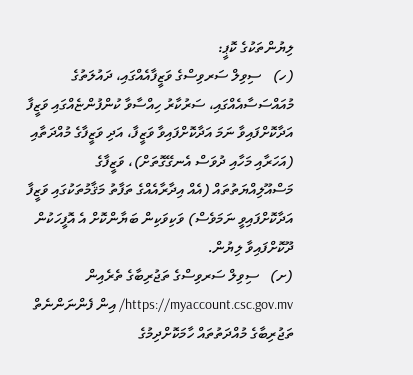ލިޔުންތަކުގެ ކޮޕީ:
(ހ)   ސިވިލް ސަރވިސްގެ ވަޒީފާއެއްގައި، ދައުލަތުގެ މުއައްސަސާއެއްގައި، ސަރުކާރު ހިއްސާވާ ކުންފުންޏެއްގައި ވަޒީފާ އަދާކޮށްފައިވާ ނަމަ އަދާކޮށްފައިވާ ވަޒީފާ، އަދި ވަޒީފާގެ މުއްދަތާއި (އަހަރާއި މަހާއި ދުވަސް އެނގޭގޮތަށް)، ވަޒީފާގެ މަސްއޫލިއްޔަތުތައް (އެއް އިދާރާއެއްގެ ތަފާތު މަޤާމުތަކުގައި ވަޒީފާ އަދާކޮށްފައިވީ ނަމަވެސް) ވަކިވަކިން ބަޔާންކޮށް އެ އޮފީހަކުން ދޫކޮށްފައިވާ ލިޔުން.
(ށ)   ސިވިލް ސަރވިސްގެ ތަޖުރިބާގެ ތެރެއިން https://myaccount.csc.gov.mv/ އިން ފެންނަންނެތް ތަޖުރިބާގެ މުއްދަތުތައް ހާމަކޮށްދިމުގެ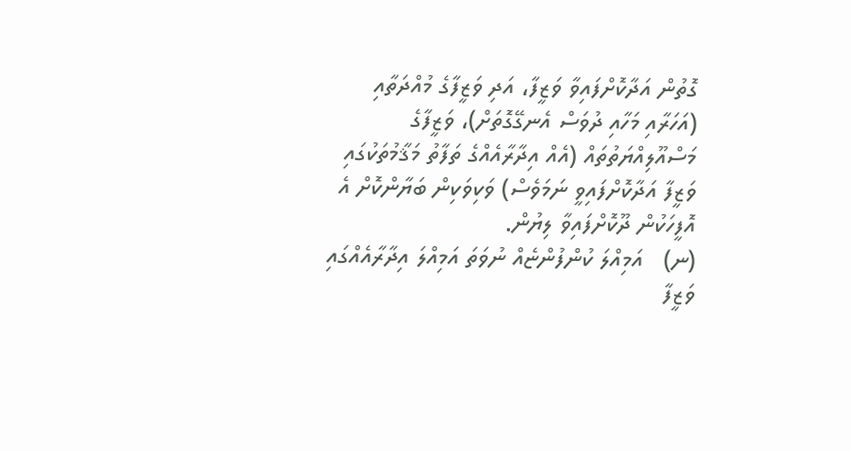ގޮތުން އަދާކޮށްފައިވާ ވަޒީފާ، އަދި ވަޒީފާގެ މުއްދަތާއި (އަހަރާއި މަހާއި ދުވަސް އެނގޭގޮތަށް)، ވަޒީފާގެ މަސްއޫލިއްޔަތުތައް (އެއް އިދާރާއެއްގެ ތަފާތު މަޤާމުތަކުގައި ވަޒީފާ އަދާކޮށްފައިވީ ނަމަވެސް) ވަކިވަކިން ބަޔާންކޮށް އެ އޮފީހަކުން ދޫކޮށްފައިވާ ލިޔުން.
(ނ)   އަމިއްލަ ކުންފުންޏެއް ނުވަތަ އަމިއްލަ އިދާރާއެއްގައި ވަޒީފާ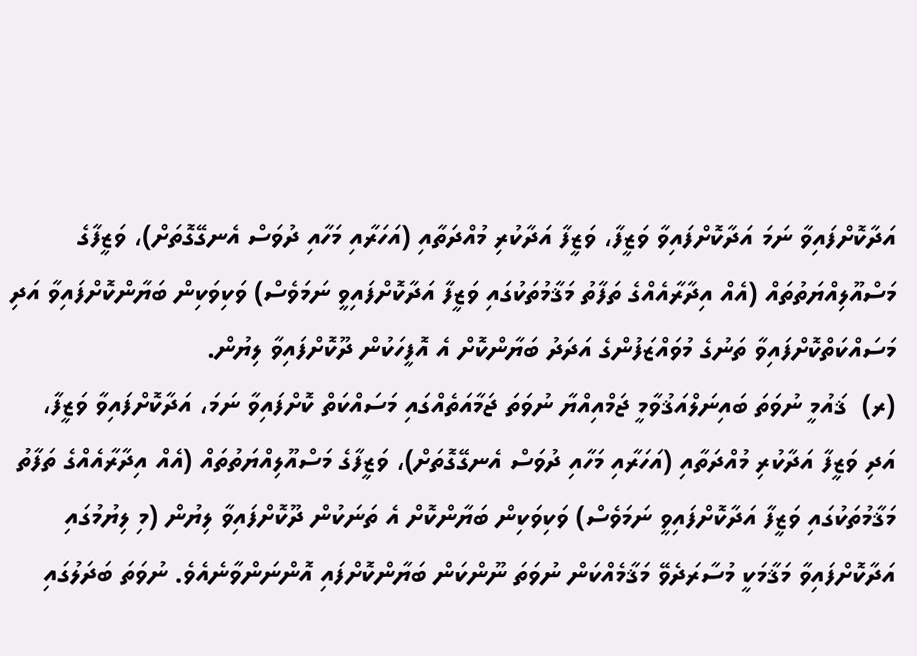އަދާކޮށްފައިވާ ނަމަ އަދާކޮށްފައިވާ ވަޒީފާ، ވަޒީފާ އަދާކުރި މުއްދަތާއި (އަހަރާއި މަހާއި ދުވަސް އެނގޭގޮތަށް)، ވަޒީފާގެ މަސްއޫލިއްޔަތުތައް (އެއް އިދާރާއެއްގެ ތަފާތު މަޤާމުތަކުގައި ވަޒީފާ އަދާކޮށްފައިވީ ނަމަވެސް) ވަކިވަކިން ބަޔާންކޮށްފައިވާ އަދި މަސައްކަތްކޮށްފައިވާ ތަނުގެ މުވައްޒަފުންގެ އަދަދު ބަޔާންކޮށް އެ އޮފީހަކުން ދޫކޮށްފައިވާ ލިޔުން.
(ރ)  ޤައުމީ ނުވަތަ ބައިނަލްއަޤުވާމީ ޖަމްއިއްޔާ ނުވަތަ ޖަމާއަތެއްގައި މަސައްކަތް ކޮށްފައިވާ ނަމަ، އަދާކޮށްފައިވާ ވަޒީފާ، އަދި ވަޒީފާ އަދާކުރި މުއްދަތާއި (އަހަރާއި މަހާއި ދުވަސް އެނގޭގޮތަށް)، ވަޒީފާގެ މަސްއޫލިއްޔަތުތައް (އެއް އިދާރާއެއްގެ ތަފާތު މަޤާމުތަކުގައި ވަޒީފާ އަދާކޮށްފައިވީ ނަމަވެސް) ވަކިވަކިން ބަޔާންކޮށް އެ ތަނަކުން ދޫކޮށްފައިވާ ލިޔުން (މި ލިޔުމުގައި އަދާކޮށްފައިވާ މަޤާމަކީ މުސާރަދެވޭ މަޤާމެއްކަން ނުވަތަ ނޫންކަން ބަޔާންކޮށްފައި އޮންނަންވާނެއެވެ. ނުވަތަ ބަދަލުގައި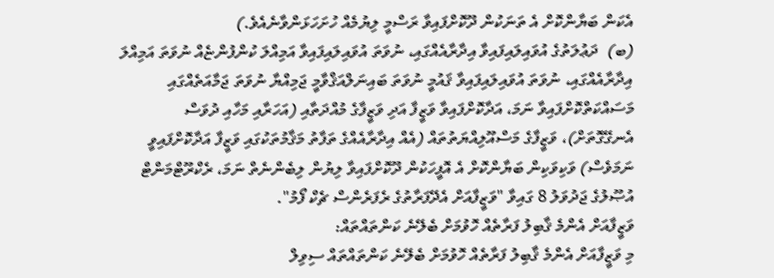އެކަން ބަޔާންކޮށް އެ ތަނަކުން ދޫކޮށްފައިވާ ރަސްމީ ލިޔުމެއް ހުށަހަޅަންވާނެއެވެ.)
(ބ)  ދަޢުލަތުގެ އުވައިލައިފައިވާ އިދާރާއެއްގައި، ނުވަތަ އުވައިލައިފައިވާ އަމިއްލަ ކުންފުންޏެއް ނުވަތަ އަމިއްލަ އިދާރާއެއްގައި، ނުވަތަ އުވައިލައިފައިވާ ޤައުމީ ނުވަތަ ބައިނަލްއަޤްވާމީ ޖަމިއްޔާ ނުވަތަ ޖަމާއަތެއްގައި މަސައްކަތްކޮށްފައިވާ ނަމަ، އަދާކޮށްފައިވާ ވަޒީފާ އަދި ވަޒީފާގެ މުއްދަތާއި (އަހަރާއި މަހާއި ދުވަސް އެނގޭގޮތަށް)، ވަޒީފާގެ މަސްއޫލިއްޔަތުތައް (އެއް އިދާރާއެއްގެ ތަފާތު މަޤާމުތަކުގައި ވަޒީފާ އަދާކޮށްފައިވީ ނަމަވެސް) ވަކިވަކިން ބަޔާންކޮށް އެ އޮފީހަކުން ދޫކޮށްފައިވާ ލިޔުން ލިބެންނެތް ނަމަ، ރެކްރޫޓްމަންޓް އުޞޫލުގެ ޖަދުވަލު 8 ގައިވާ "ވަޒީފާއަށް އެދޭފަރާތުގެ ރެފަރެންސް ޗެކް ފޯމު".
ވަޒީފާއަށް އެންމެ ޤާބިލު ފަރާތެއް ހޮވުމަށް ބެލޭނެ ކަންތައްތައް:
މި ވަޒީފާއަށް އެންމެ ޤާބިލު ފަރާތެއް ހޮވުމަށް ބެލޭނެ ކަންތައްތައް ސިވިލް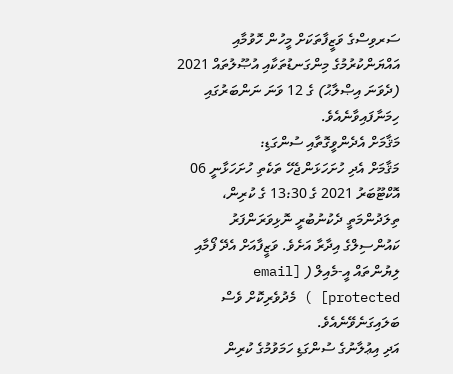ސަރވިސްގެ ވަޒީފާތަކަށް މީހުން ހޮވުމާއި އައްޔަންކުރުމުގެ މިންގަނޑުތަކާއި އުޞޫލުތައް 2021 (ދެވަނަ އިޞްލާޙު) ގެ 12 ވަނަ ނަންބަރުގައި ހިމަނާފައިވާނެއެވެ.
މަޤާމަށް އެދެންވީގޮތާއި ސުންގަޑި:
މަޤާމަށް އެދި ހުށަހަޅަންޖެހޭ ތަކެތި ހުށަހަޅާނީ 06 އޮކްޓޫބަރު 2021 ގެ 13:30 ގެ ކުރިން،  ތިލަދުންމަތީ ދެކުނުބުރީ ނޮޅިވަރަންފަރު ކައުންސިލްގެ އިދާރާ އަށެވެ. ވަޒީފާއަށް އެދޭ ފޯމާއި ލިޔުންތައް އީ-މެއިލް ( [email protected] ) މެދުވެރިކޮށް ވެސް ބަލައިގަނެވޭނެއެވެ.
އަދި އިޢުލާނުގެ ސުންގަޑި ހަމަވުމުގެ ކުރިން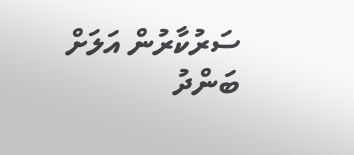ސަރުކާރުން އަލަށް ބަންދު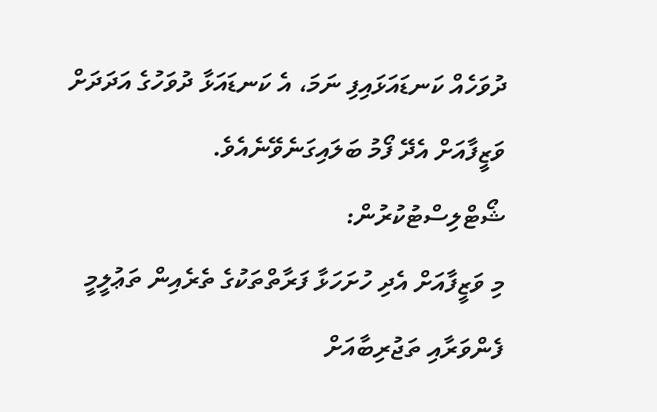ދުވަހެއް ކަނޑައަޅައިފި ނަމަ، އެ ކަނޑައަޅާ ދުވަހުގެ އަދަދަށް ވަޒީފާއަށް އެދޭ ފޯމު ބަލައިގަނެވޭނެއެވެ.
ޝޯޓްލިސްޓުކުރުން:
މި ވަޒީފާއަށް އެދި ހުށަހަޅާ ފަރާތްތަކުގެ ތެރެއިން ތަޢުލީމީ ފެންވަރާއި ތަޖުރިބާއަށް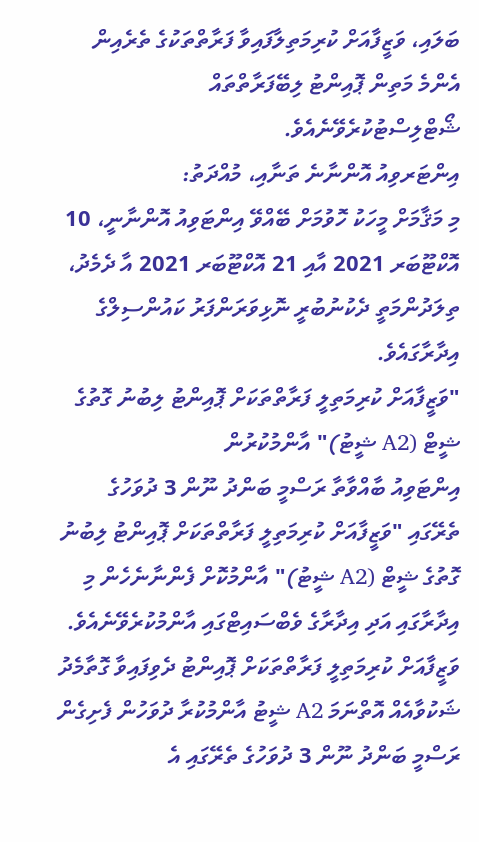ބަލައި، ވަޒީފާއަށް ކުރިމަތިލާފައިވާ ފަރާތްތަކުގެ ތެރެއިން އެންމެ މަތިން ޕޮއިންޓު ލިބޭފަރާތްތައް ޝޯޓްލިސްޓުކުރެވޭނެއެވެ.
އިންޓަރވިއު އޮންނާނެ ތަނާއި، މުއްދަތު:
މި މަޤާމަށް މީހަކު ހޮވުމަށް ބޭއްވޭ އިންޓަވިއު އޮންނާނީ، 10 އޮކްޓޫބަރ 2021 އާއި 21 އޮކްޓޫބަރ 2021 އާ ދެމެދު، ތިލަދުންމަތީ ދެކުނުބުރީ ނޮޅިވަރަންފަރު ކައުންސިލްގެ އިދާރާގައެވެ.
"ވަޒީފާއަށް ކުރިމަތިލީ ފަރާތްތަކަށް ޕޮއިންޓު ލިބުނު ގޮތުގެ ޝީޓް (A2 ޝީޓު)" އާންމުކުރުން
އިންޓަވިއު ބާއްވާތާ ރަސްމީ ބަންދު ނޫން 3 ދުވަހުގެ ތެރޭގައި "ވަޒީފާއަށް ކުރިމަތިލީ ފަރާތްތަކަށް ޕޮއިންޓު ލިބުނު ގޮތުގެ ޝީޓް (A2 ޝީޓު)" އާންމުކޮށް ފެންނާނެހެން މި އިދާރާގައި އަދި އިދާރާގެ ވެބްސައިޓްގައި އާންމުކުރެވޭނެއެވެ. ވަޒީފާއަށް ކުރިމަތިލީ ފަރާތްތަކަށް ޕޮއިންޓު ދެވިފައިވާ ގޮތާމެދު ޝަކުވާއެއް އޮތްނަމަ A2 ޝީޓު އާންމުކުރާ ދުވަހުން ފެށިގެން ރަސްމީ ބަންދު ނޫން 3 ދުވަހުގެ ތެރޭގައި އެ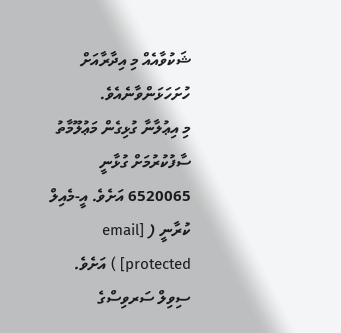ޝަކުވާއެއް މި އިދާރާއަށް ހުށަހަޅަންވާނެއެވެ.
މި އިޢުލާނާ ގުޅިގެން މަޢުލޫމާތު ސާފުކުރުމަށް ގުޅާނީ 6520065 އަށެވެ. އީ-މެއިލް ކުރާނީ ( [email protected] ) އަށެވެ.
ސިވިލް ސަރވިސްގެ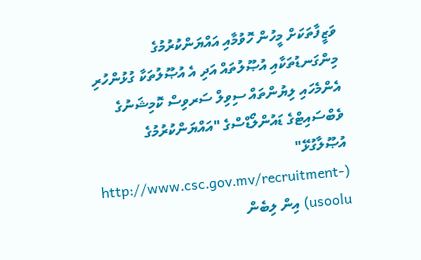ވަޒީފާތަކަށް މީހުން ހޮވުމާއި އައްޔަންކުރުމުގެ މިންގަނޑުތަކާއި އުޞޫލުތައް އަދި އެ އުޞޫލުތަކާ ގުޅުންހުރި އެންމެހައި ލިޔުންތައް ސިވިލް ސަރވިސް ކޮމިޝަނުގެ ވެބްސައިޓްގެ ޑައުންލޯޑްސްގެ "އައްޔަންކުރުމުގެ އުޞޫލާގުޅޭ" (http://www.csc.gov.mv/recruitment-usoolu) އިން ލިބެން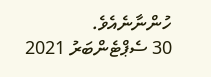ހުންނާނެއެވެ.
30 ސެޕްޓެންބަރު 2021